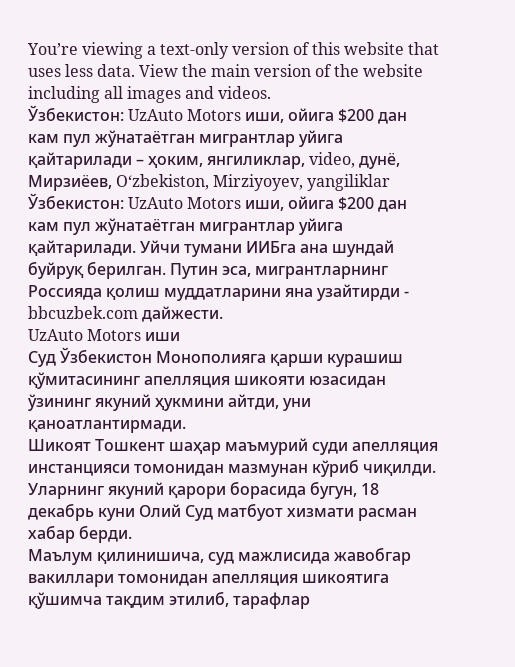You’re viewing a text-only version of this website that uses less data. View the main version of the website including all images and videos.
Ўзбекистон: UzAuto Motors иши, oйига $200 дан кам пул жўнатаётган мигрантлар уйига қайтарилади – ҳоким, янгиликлар, video, дунё, Мирзиёев, O‘zbekiston, Mirziyoyev, yangiliklar
Ўзбекистон: UzAuto Motors иши, oйига $200 дан кам пул жўнатаётган мигрантлар уйига қайтарилади. Уйчи тумани ИИБга ана шундай буйруқ берилган. Путин эса, мигрантларнинг Россияда қолиш муддатларини яна узайтирди - bbcuzbek.com дайжести.
UzAuto Motors иши
Суд Ўзбекистон Монополияга қарши курашиш қўмитасининг апелляция шикояти юзасидан ўзининг якуний ҳукмини айтди, уни қаноатлантирмади.
Шикоят Тошкент шаҳар маъмурий суди апелляция инстанцияси томонидан мазмунан кўриб чиқилди.
Уларнинг якуний қарори борасида бугун, 18 декабрь куни Олий Суд матбуот хизмати расман хабар берди.
Маълум қилинишича, суд мажлисида жавобгар вакиллари томонидан апелляция шикоятига қўшимча тақдим этилиб, тарафлар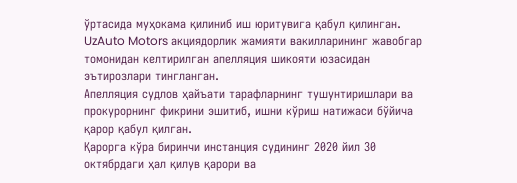ўртасида муҳокама қилиниб иш юритувига қабул қилинган.
UzAuto Motors акциядорлик жамияти вакилларининг жавобгар томонидан келтирилган апелляция шикояти юзасидан эътирозлари тингланган.
Апелляция судлов ҳайъати тарафларнинг тушунтиришлари ва прокурорнинг фикрини эшитиб, ишни кўриш натижаси бўйича қарор қабул қилган.
Қарорга кўра биринчи инстанция судининг 2020 йил 30 октябрдаги ҳал қилув қарори ва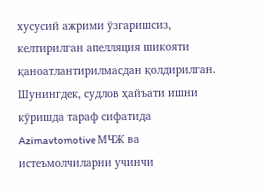хусусий ажрими ўзгаришсиз, келтирилган апелляция шикояти қаноатлантирилмасдан қолдирилган.
Шунингдек, судлов ҳайъати ишни кўришда тараф сифатида Azimavtomotive МЧЖ ва истеъмолчиларни учинчи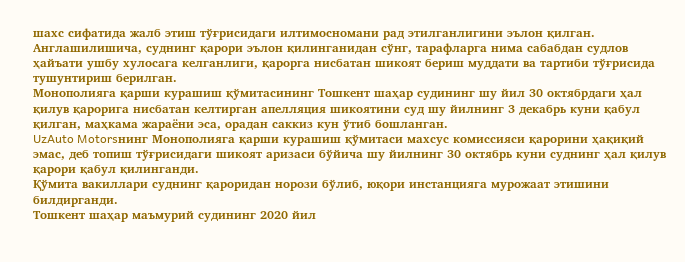шахс сифатида жалб этиш тўғрисидаги илтимосномани рад этилганлигини эълон қилган.
Англашилишича, cуднинг қарори эълон қилинганидан сўнг, тарафларга нима сабабдан судлов ҳайъати ушбу хулосага келганлиги, қарорга нисбатан шикоят бериш муддати ва тартиби тўғрисида тушунтириш берилган.
Монополияга қарши курашиш қўмитасининг Тошкент шаҳар судининг шу йил 30 октябрдаги ҳал қилув қарорига нисбатан келтирган апелляция шикоятини суд шу йилнинг 3 декабрь куни қабул қилган, маҳкама жараёни эса, орадан саккиз кун ўтиб бошланган.
UzAuto Motorsнинг Монополияга қарши курашиш қўмитаси махсус комиссияси қарорини ҳақиқий эмас, деб топиш тўғрисидаги шикоят аризаси бўйича шу йилнинг 30 октябрь куни суднинг ҳал қилув қарори қабул қилинганди.
Қўмита вакиллари суднинг қароридан норози бўлиб, юқори инстанцияга мурожаат этишини билдирганди.
Тошкент шаҳар маъмурий судининг 2020 йил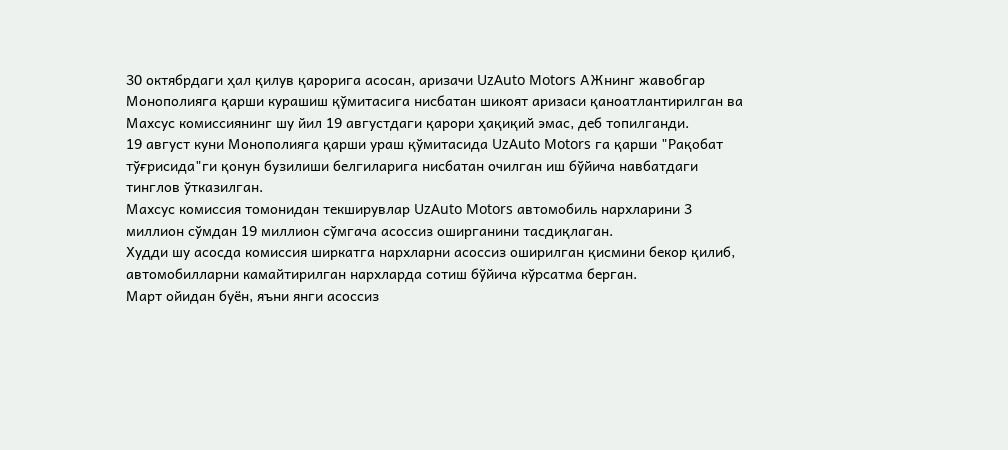30 октябрдаги ҳал қилув қарорига асосан, аризачи UzAuto Motors АЖнинг жавобгар Монополияга қарши курашиш қўмитасига нисбатан шикоят аризаси қаноатлантирилган ва Махсус комиссиянинг шу йил 19 августдаги қарори ҳақиқий эмас, деб топилганди.
19 август куни Монополияга қарши ураш қўмитасида UzAuto Motors га қарши "Рақобат тўғрисида"ги қонун бузилиши белгиларига нисбатан очилган иш бўйича навбатдаги тинглов ўтказилган.
Махсус комиссия томонидан текширувлар UzAuto Motors автомобиль нархларини 3 миллион сўмдан 19 миллион сўмгача асоссиз оширганини тасдиқлаган.
Худди шу асосда комиссия ширкатга нархларни асоссиз оширилган қисмини бекор қилиб, автомобилларни камайтирилган нархларда сотиш бўйича кўрсатма берган.
Март ойидан буён, яъни янги асоссиз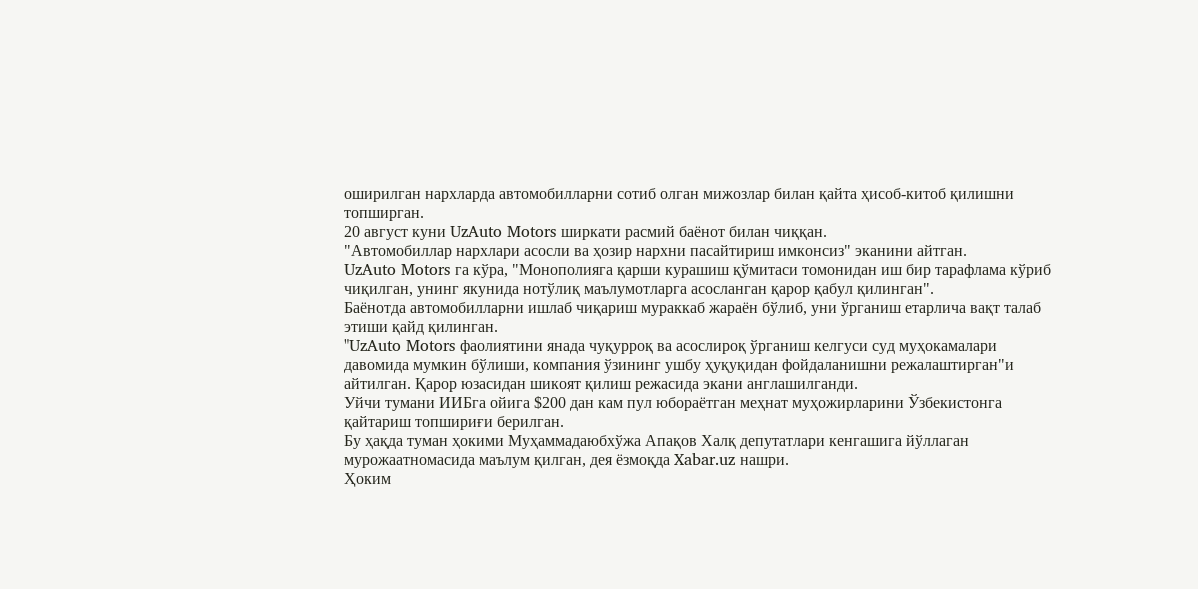оширилган нархларда автомобилларни сотиб олган мижозлар билан қайта ҳисоб-китоб қилишни топширган.
20 август куни UzAuto Motors ширкати расмий баёнот билан чиққан.
"Автомобиллар нархлари асосли ва ҳозир нархни пасайтириш имконсиз" эканини айтган.
UzAuto Motors га кўра, "Монополияга қарши курашиш қўмитаси томонидан иш бир тарафлама кўриб чиқилган, унинг якунида нотўлиқ маълумотларга асосланган қарор қабул қилинган".
Баёнотда автомобилларни ишлаб чиқариш мураккаб жараён бўлиб, уни ўрганиш етарлича вақт талаб этиши қайд қилинган.
"UzAuto Motors фаолиятини янада чуқурроқ ва асослироқ ўрганиш келгуси суд муҳокамалари давомида мумкин бўлиши, компания ўзининг ушбу ҳуқуқидан фойдаланишни режалаштирган"и айтилган. Қарор юзасидан шикоят қилиш режасида экани англашилганди.
Уйчи тумани ИИБга ойига $200 дан кам пул юбораётган меҳнат муҳожирларини Ўзбекистонга қайтариш топшириғи берилган.
Бу ҳақда туман ҳокими Муҳаммадаюбхўжа Апақов Халқ депутатлари кенгашига йўллаган мурожаатномасида маълум қилган, дея ёзмоқда Xabar.uz нашри.
Ҳоким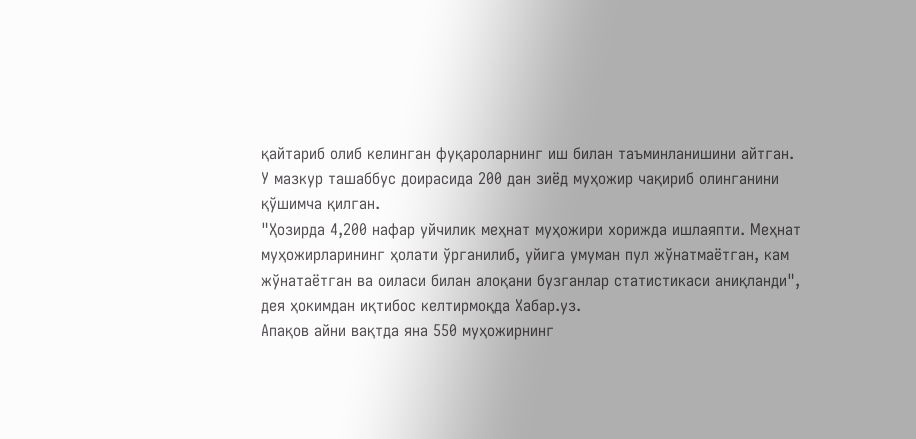қайтариб олиб келинган фуқароларнинг иш билан таъминланишини айтган.
У мазкур ташаббус доирасида 200 дан зиёд муҳожир чақириб олинганини қўшимча қилган.
"Ҳозирда 4,200 нафар уйчилик меҳнат муҳожири хорижда ишлаяпти. Меҳнат муҳожирларининг ҳолати ўрганилиб, уйига умуман пул жўнатмаётган, кам жўнатаётган ва оиласи билан алоқани бузганлар статистикаси аниқланди", дея ҳокимдан иқтибос келтирмоқда Хабар.уз.
Апақов айни вақтда яна 550 муҳожирнинг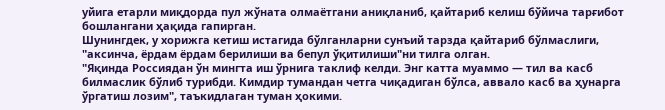уйига етарли миқдорда пул жўната олмаётгани аниқланиб, қайтариб келиш бўйича тарғибот бошлангани ҳақида гапирган.
Шунингдек, у хорижга кетиш истагида бўлганларни сунъий тарзда қайтариб бўлмаслиги, "аксинча, ёрдам ёрдам берилиши ва бепул ўқитилиши"ни тилга олган.
"Яқинда Россиядан ўн мингта иш ўрнига таклиф келди. Энг катта муаммо — тил ва касб билмаслик бўлиб турибди. Кимдир тумандан четга чиқадиган бўлса, аввало касб ва ҳунарга ўргатиш лозим", таъкидлаган туман ҳокими.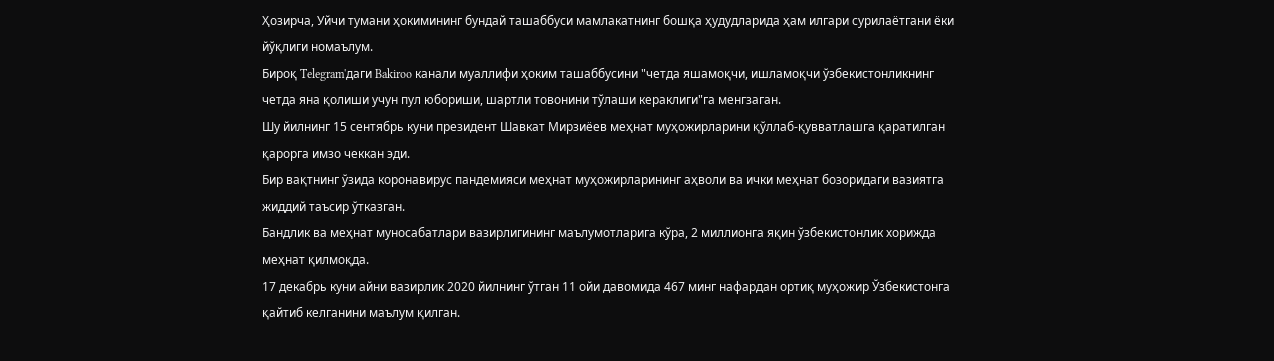Ҳозирча, Уйчи тумани ҳокимининг бундай ташаббуси мамлакатнинг бошқа ҳудудларида ҳам илгари сурилаётгани ёки йўқлиги номаълум.
Бироқ Telegram'даги Bakiroo канали муаллифи ҳоким ташаббусини "четда яшамоқчи, ишламоқчи ўзбекистонликнинг четда яна қолиши учун пул юбориши, шартли товонини тўлаши кераклиги"га менгзаган.
Шу йилнинг 15 сентябрь куни президент Шавкат Мирзиёев меҳнат муҳожирларини қўллаб-қувватлашга қаратилган қарорга имзо чеккан эди.
Бир вақтнинг ўзида коронавирус пандемияси меҳнат муҳожирларининг аҳволи ва ички меҳнат бозоридаги вазиятга жиддий таъсир ўтказган.
Бандлик ва меҳнат муносабатлари вазирлигининг маълумотларига кўра, 2 миллионга яқин ўзбекистонлик хорижда меҳнат қилмоқда.
17 декабрь куни айни вазирлик 2020 йилнинг ўтган 11 ойи давомида 467 минг нафардан ортиқ муҳожир Ўзбекистонга қайтиб келганини маълум қилган.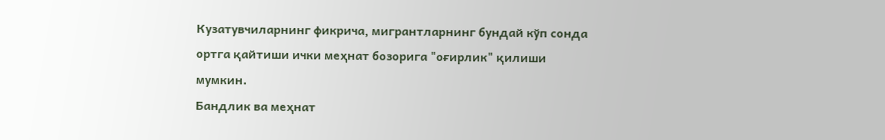Кузатувчиларнинг фикрича, мигрантларнинг бундай кўп сонда ортга қайтиши ички меҳнат бозорига "оғирлик" қилиши мумкин.
Бандлик ва меҳнат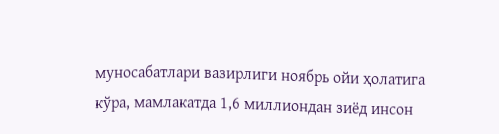муносабатлари вазирлиги ноябрь ойи ҳолатига кўра, мамлакатда 1,6 миллиондан зиёд инсон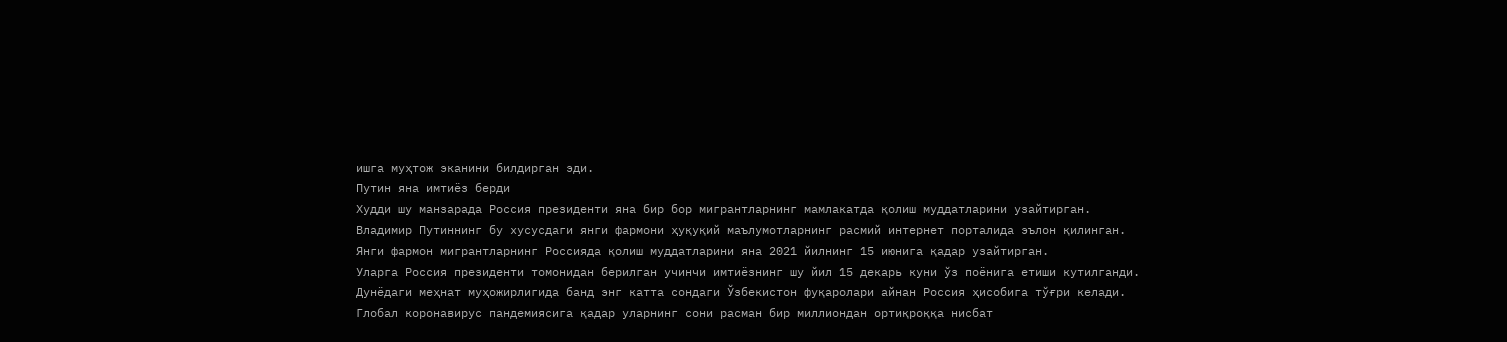ишга муҳтож эканини билдирган эди.
Путин яна имтиёз берди
Худди шу манзарада Россия президенти яна бир бор мигрантларнинг мамлакатда қолиш муддатларини узайтирган.
Владимир Путиннинг бу хусусдаги янги фармони ҳуқуқий маълумотларнинг расмий интернет порталида эълон қилинган.
Янги фармон мигрантларнинг Россияда қолиш муддатларини яна 2021 йилнинг 15 июнига қадар узайтирган.
Уларга Россия президенти томонидан берилган учинчи имтиёзнинг шу йил 15 декарь куни ўз поёнига етиши кутилганди.
Дунёдаги меҳнат муҳожирлигида банд энг катта сондаги Ўзбекистон фуқаролари айнан Россия ҳисобига тўғри келади.
Глобал коронавирус пандемиясига қадар уларнинг сони расман бир миллиондан ортиқроққа нисбат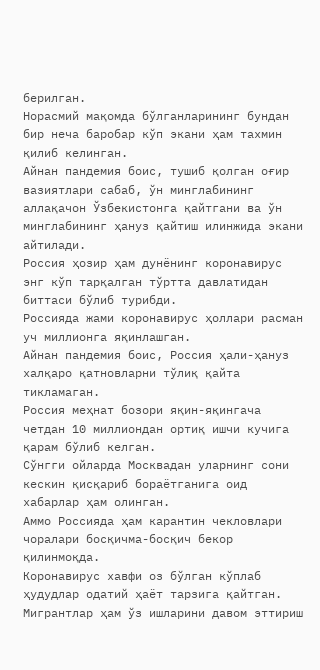берилган.
Норасмий мақомда бўлганларининг бундан бир неча баробар кўп экани ҳам тахмин қилиб келинган.
Айнан пандемия боис, тушиб қолган оғир вазиятлари сабаб, ўн минглабининг аллақачон Ўзбекистонга қайтгани ва ўн минглабининг ҳануз қайтиш илинжида экани айтилади.
Россия ҳозир ҳам дунёнинг коронавирус энг кўп тарқалган тўртта давлатидан биттаси бўлиб турибди.
Россияда жами коронавирус ҳоллари расман уч миллионга яқинлашган.
Айнан пандемия боис, Россия ҳали-ҳануз халқаро қатновларни тўлиқ қайта тикламаган.
Россия меҳнат бозори яқин-яқингача четдан 10 миллиондан ортиқ ишчи кучига қарам бўлиб келган.
Сўнгги ойларда Москвадан уларнинг сони кескин қисқариб бораётганига оид хабарлар ҳам олинган.
Аммо Россияда ҳам карантин чекловлари чоралари босқичма-босқич бекор қилинмоқда.
Коронавирус хавфи оз бўлган кўплаб ҳудудлар одатий ҳаёт тарзига қайтган.
Мигрантлар ҳам ўз ишларини давом эттириш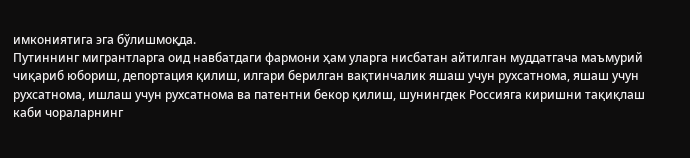имкониятига эга бўлишмоқда.
Путиннинг мигрантларга оид навбатдаги фармони ҳам уларга нисбатан айтилган муддатгача маъмурий чиқариб юбориш, депортация қилиш, илгари берилган вақтинчалик яшаш учун рухсатнома, яшаш учун рухсатнома, ишлаш учун рухсатнома ва патентни бекор қилиш, шунингдек Россияга киришни тақиқлаш каби чораларнинг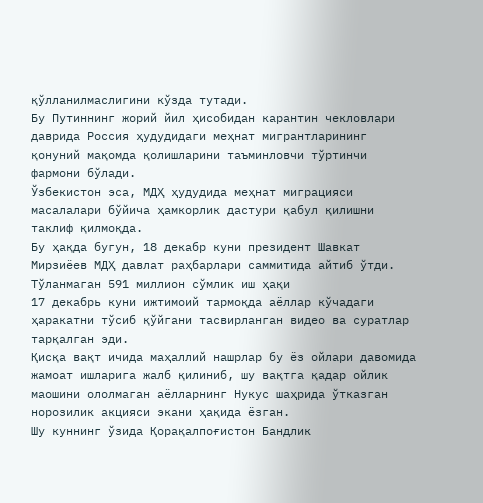қўлланилмаслигини кўзда тутади.
Бу Путиннинг жорий йил ҳисобидан карантин чекловлари даврида Россия ҳудудидаги меҳнат мигрантларининг қонуний мақомда қолишларини таъминловчи тўртинчи фармони бўлади.
Ўзбекистон эса, МДҲ ҳудудида меҳнат миграцияси масалалари бўйича ҳамкорлик дастури қабул қилишни таклиф қилмоқда.
Бу ҳақда бугун, 18 декабр куни президент Шавкат Мирзиёев МДҲ давлат раҳбарлари саммитида айтиб ўтди.
Тўланмаган 591 миллион сўмлик иш ҳақи
17 декабрь куни ижтимоий тармоқда аёллар кўчадаги ҳаракатни тўсиб қўйгани тасвирланган видео ва суратлар тарқалган эди.
Қисқа вақт ичида маҳаллий нашрлар бу ёз ойлари давомида жамоат ишларига жалб қилиниб, шу вақтга қадар ойлик маошини ололмаган аёлларнинг Нукус шаҳрида ўтказган норозилик акцияси экани ҳақида ёзган.
Шу куннинг ўзида Қорақалпоғистон Бандлик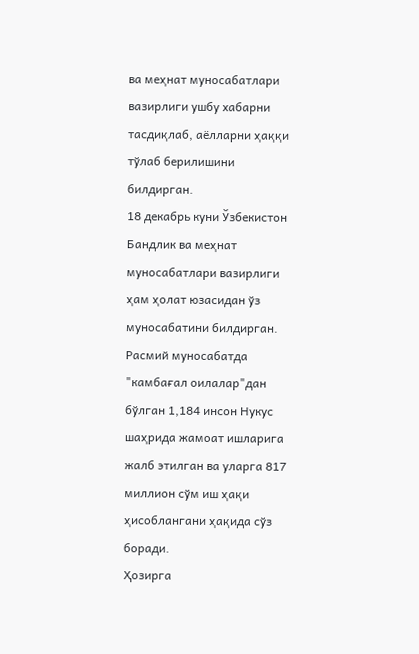ва меҳнат муносабатлари вазирлиги ушбу хабарни тасдиқлаб, аёлларни ҳаққи тўлаб берилишини билдирган.
18 декабрь куни Ўзбекистон Бандлик ва меҳнат муносабатлари вазирлиги ҳам ҳолат юзасидан ўз муносабатини билдирган.
Расмий муносабатда "камбағал оилалар"дан бўлган 1,184 инсон Нукус шаҳрида жамоат ишларига жалб этилган ва уларга 817 миллион сўм иш ҳақи ҳисоблангани ҳақида сўз боради.
Ҳозирга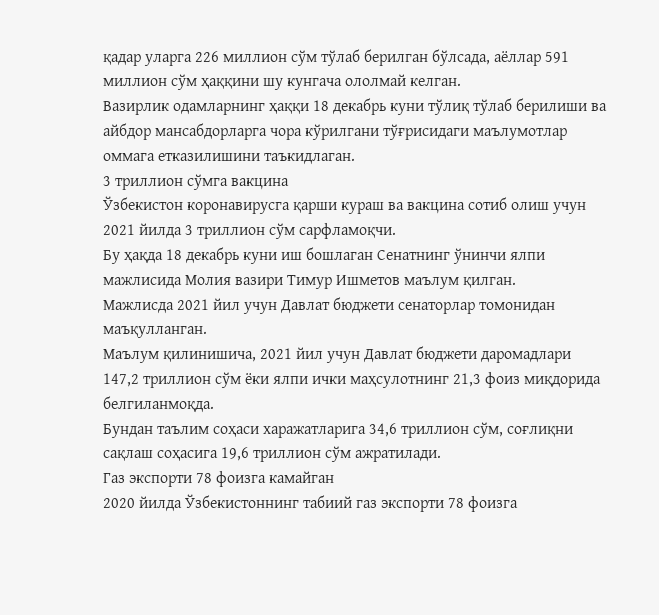қадар уларга 226 миллион сўм тўлаб берилган бўлсада, аёллар 591 миллион сўм ҳаққини шу кунгача ололмай келган.
Вазирлик одамларнинг ҳаққи 18 декабрь куни тўлиқ тўлаб берилиши ва айбдор мансабдорларга чора кўрилгани тўғрисидаги маълумотлар оммага етказилишини таъкидлаган.
3 триллион сўмга вакцина
Ўзбекистон коронавирусга қарши кураш ва вакцина сотиб олиш учун 2021 йилда 3 триллион сўм сарфламоқчи.
Бу ҳақда 18 декабрь куни иш бошлаган Сенатнинг ўнинчи ялпи мажлисида Молия вазири Тимур Ишметов маълум қилган.
Мажлисда 2021 йил учун Давлат бюджети сенаторлар томонидан маъқулланган.
Маълум қилинишича, 2021 йил учун Давлат бюджети даромадлари 147,2 триллион сўм ёки ялпи ички маҳсулотнинг 21,3 фоиз миқдорида белгиланмоқда.
Бундан таълим соҳаси харажатларига 34,6 триллион сўм, соғлиқни сақлаш соҳасига 19,6 триллион сўм ажратилади.
Газ экспорти 78 фоизга камайган
2020 йилда Ўзбекистоннинг табиий газ экспорти 78 фоизга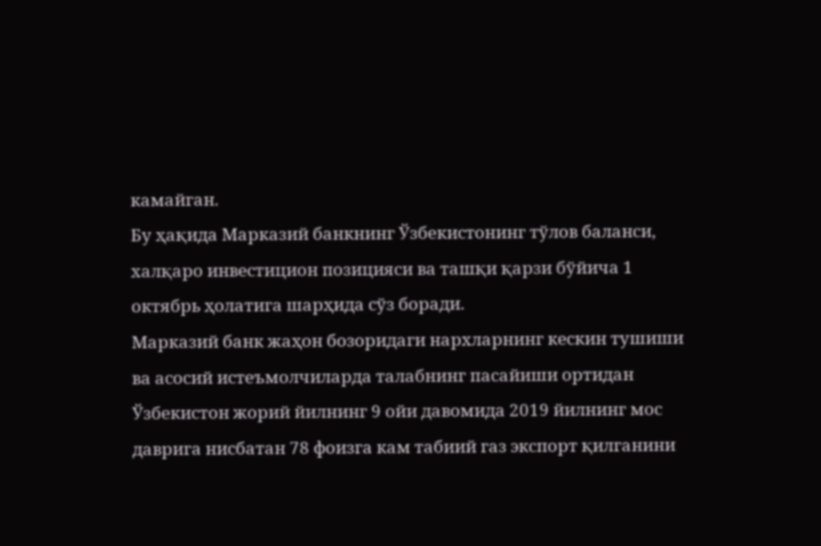камайган.
Бу ҳақида Марказий банкнинг Ўзбекистонинг тўлов баланси, халқаро инвестицион позицияси ва ташқи қарзи бўйича 1 октябрь ҳолатига шарҳида сўз боради.
Марказий банк жаҳон бозоридаги нархларнинг кескин тушиши ва асосий истеъмолчиларда талабнинг пасайиши ортидан Ўзбекистон жорий йилнинг 9 ойи давомида 2019 йилнинг мос даврига нисбатан 78 фоизга кам табиий газ экспорт қилганини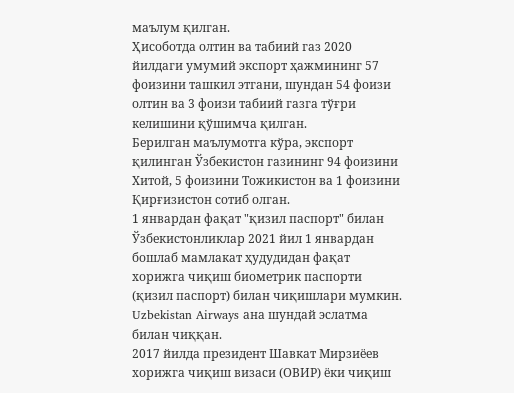маълум қилган.
Ҳисоботда олтин ва табиий газ 2020 йилдаги умумий экспорт ҳажмининг 57 фоизини ташкил этгани, шундан 54 фоизи олтин ва 3 фоизи табиий газга тўғри келишини қўшимча қилган.
Берилган маълумотга кўра, экспорт қилинган Ўзбекистон газининг 94 фоизини Хитой, 5 фоизини Тожикистон ва 1 фоизини Қирғизистон сотиб олган.
1 январдан фақат "қизил паспорт" билан
Ўзбекистонликлар 2021 йил 1 январдан бошлаб мамлакат ҳудудидан фақат хорижга чиқиш биометрик паспорти (қизил паспорт) билан чиқишлари мумкин.
Uzbekistan Airways ана шундай эслатма билан чиққан.
2017 йилда президент Шавкат Мирзиёев хорижга чиқиш визаси (ОВИР) ёки чиқиш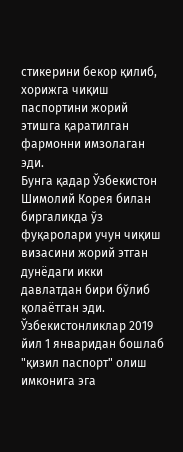стикерини бекор қилиб, хорижга чиқиш паспортини жорий этишга қаратилган фармонни имзолаган эди.
Бунга қадар Ўзбекистон Шимолий Корея билан биргаликда ўз фуқаролари учун чиқиш визасини жорий этган дунёдаги икки давлатдан бири бўлиб қолаётган эди.
Ўзбекистонликлар 2019 йил 1 январидан бошлаб "қизил паспорт" олиш имконига эга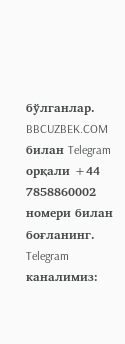бўлганлар.
BBCUZBEK.COM билан Telegram орқали +44 7858860002 номери билан боғланинг.
Telegram каналимиз: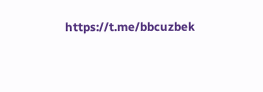https://t.me/bbcuzbek